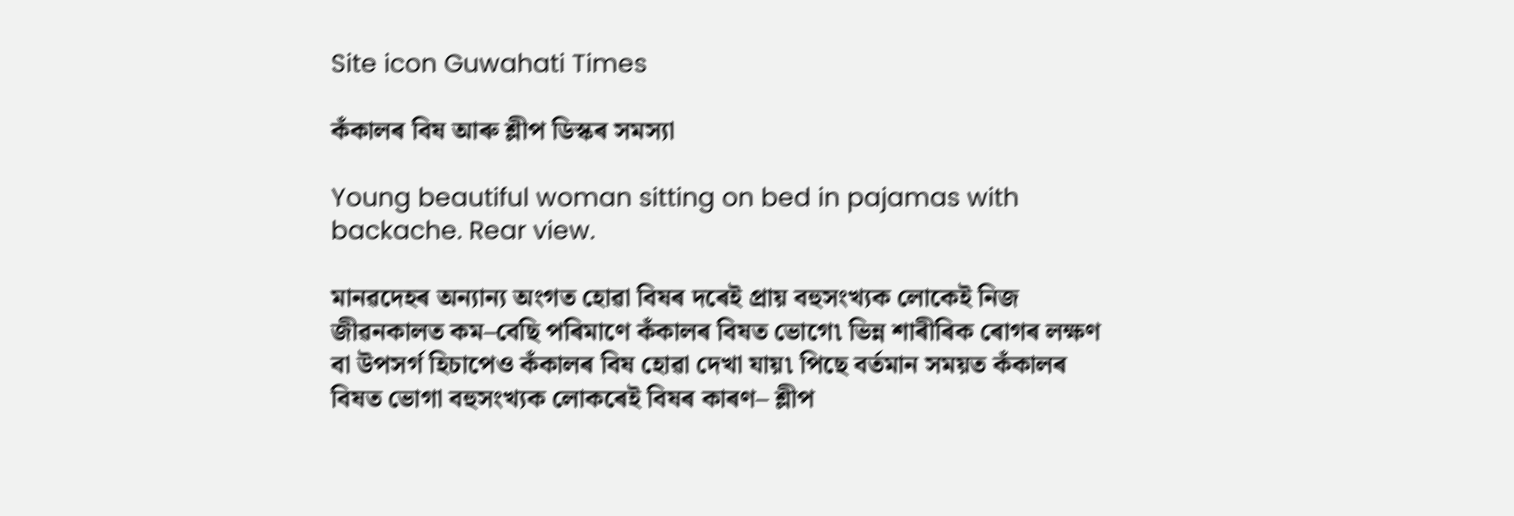Site icon Guwahati Times

কঁকালৰ বিষ আৰু শ্লীপ ডিস্কৰ সমস্যা

Young beautiful woman sitting on bed in pajamas with backache. Rear view.

মানৱদেহৰ অন্যান্য অংগত হোৱা বিষৰ দৰেই প্রায় বহুসংখ্যক লোকেই নিজ জীৱনকালত কম–বেছি পৰিমাণে কঁকালৰ বিষত ভোগে৷ ভিন্ন শাৰীৰিক ৰোগৰ লক্ষণ বা উপসর্গ হিচাপেও কঁকালৰ বিষ হোৱা দেখা যায়৷ পিছে বর্তমান সময়ত কঁকালৰ বিষত ভোগা বহুসংখ্যক লোকৰেই বিষৰ কাৰণ– শ্লীপ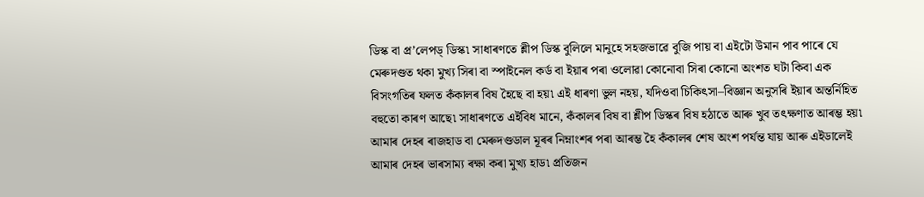ডিস্ক বা প্র’লেপড্ ডিস্ক৷ সাধাৰণতে শ্লীপ ডিস্ক বুলিলে মানুহে সহজভাৱে বুজি পায় বা এইটো উমান পাব পাৰে যে মেৰুদণ্ডত থকা মুখ্য সিৰা বা স্পাইনেল কর্ড বা ইয়াৰ পৰা ওলোৱা কোনোবা সিৰা কোনো অংশত ঘটা কিবা এক বিসংগতিৰ ফলত কঁকালৰ বিষ হৈছে বা হয়৷ এই ধাৰণা ভুল নহয়, যদিওবা চিকিৎসা–বিজ্ঞান অনুসৰি ইয়াৰ অন্তর্নিহিত বহুতো কাৰণ আছে৷ সাধাৰণতে এইবিধ মানে, কঁকালৰ বিষ বা শ্লীপ ডিস্কৰ বিষ হঠাতে আৰু খুব তৎক্ষণাত আৰম্ভ হয়৷ আমাৰ দেহৰ ৰাজহাড বা মেৰুদণ্ডডাল মূৰৰ নিম্নাংশৰ পৰা আৰম্ভ হৈ কঁকালৰ শেষ অংশ পর্যন্ত যায় আৰু এইডালেই আমাৰ দেহৰ ভাৰসাম্য ৰক্ষা কৰা মুখ্য হাড৷ প্রতিজন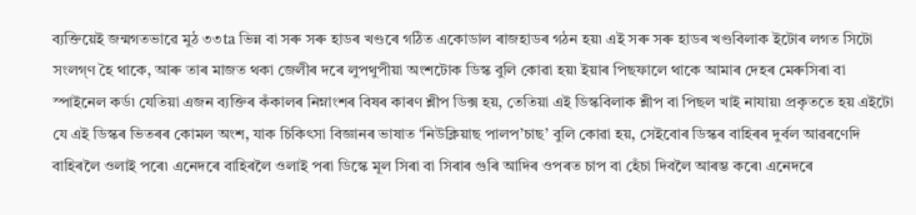ব্যক্তিয়েই জন্মগতভাৱে মুঠ ৩৩ta ভিন্ন বা সৰু সৰু হাডৰ খণ্ডৰে গঠিত একোডাল ৰাজহাডৰ গঠন হয়৷ এই সৰু সৰু হাডৰ খণ্ডবিলাক ইটোৰ লগত সিটো সংলগ্ণ হৈ থাকে, আৰু তাৰ মাজত থকা জেলীৰ দৰে লুপথুপীয়া অংশটোক ডিস্ক বুলি কোৱা হয়৷ ইয়াৰ পিছফালে থাকে আমাৰ দেহৰ মেৰুসিৰা বা স্পাইনেল কর্ড৷ যেতিয়া এজন ব্যক্তিৰ কঁকালৰ নিম্নাংশৰ বিষৰ কাৰণ শ্লীপ ডিক্স হয়, তেতিয়া এই ডিস্কবিলাক শ্লীপ বা পিছল খাই নাযায়৷ প্রকৃততে হয় এইটো যে এই ডিস্কৰ ভিতৰৰ কোমল অংশ, যাক চিকিৎসা বিজ্ঞানৰ ভাষাত ‘নিউক্লিয়াছ পালপ’চাছ’ বুলি কোৱা হয়, সেইবোৰ ডিস্কৰ বাহিৰৰ দুর্বল আৱৰণেদি বাহিৰলৈ ওলাই পৰে৷ এনেদৰে বাহিৰলৈ ওলাই পৰা ডিস্কে মূল সিৰা বা সিৰাৰ গুৰি আদিৰ ওপৰত চাপ বা হেঁচা দিবলৈ আৰম্ভ কৰে৷ এনেদৰে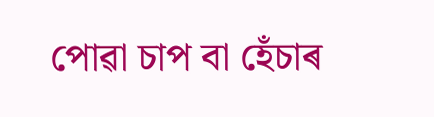পোৱা চাপ বা হেঁচাৰ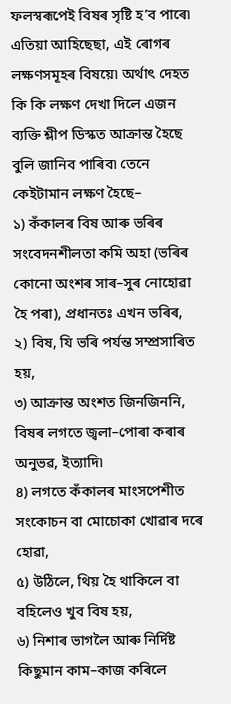ফলস্বৰূপেই বিষৰ সৃষ্টি হ’ব পাৰে৷
এতিয়া আহিছেছা, এই ৰোগৰ লক্ষণসমূহৰ বিষয়ে৷ অর্থাৎ দেহত কি কি লক্ষণ দেখা দিলে এজন ব্যক্তি শ্লীপ ডিস্কত আক্রান্ত হৈছে বুলি জানিব পাৰিব৷ তেনে কেইটামান লক্ষণ হৈছে–
১) কঁকালৰ বিষ আৰু ভৰিৰ সংবেদনশীলতা কমি অহা (ভৰিৰ কোনো অংশৰ সাৰ–সুৰ নোহোৱা হৈ পৰা), প্রধানতঃ এখন ভৰিৰ,
২) বিষ, যি ভৰি পর্যন্ত সম্প্রসাৰিত হয়,
৩) আক্রান্ত অংশত জিনজিননি, বিষৰ লগতে জ্বলা–পোৰা কৰাৰ অনুভৱ, ইত্যাদি৷
৪) লগতে কঁকালৰ মাংসপেশীত সংকোচন বা মোচোকা খোৱাৰ দৰে হোৱা,
৫) উঠিলে, থিয় হৈ থাকিলে বা বহিলেও খুব বিষ হয়,
৬) নিশাৰ ভাগলৈ আৰু নির্দিষ্ট কিছুমান কাম–কাজ কৰিলে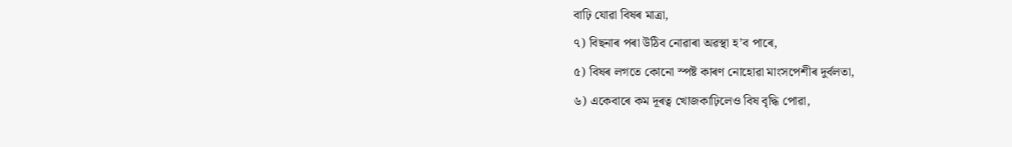বাঢ়ি যোৱা বিষৰ মাত্রা,
৭) বিছনাৰ পৰা উঠিব নোৱাৰা অৱস্থা হ’ব পাৰে,
৫) বিষৰ লগতে কোনো স্পষ্ট কাৰণ নোহোৱা মাংসপেশীৰ দুর্বলতা,
৬) একেবাৰে কম দূৰত্ব খোজকাঢ়িলেও বিষ বৃদ্ধি পোৱা,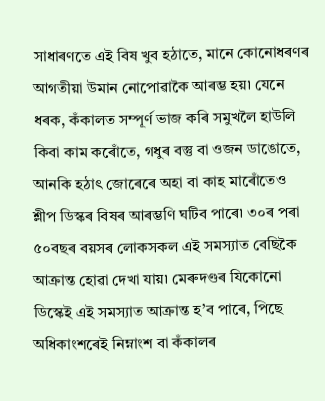সাধাৰণতে এই বিষ খুব হঠাতে, মানে কোনোধৰণৰ আগতীয়া উমান নোপোৱাকৈ আৰম্ভ হয়৷ যেনে ধৰক, কঁকালত সম্পূর্ণ ভাজ কৰি সমুখলৈ হাউলি কিবা কাম কৰোঁতে, গধুৰ বস্তু বা ওজন ডাঙোতে, আনকি হঠাৎ জোৰেৰে অহা বা কাহ মাৰোঁতেও শ্লীপ ডিস্কৰ বিষৰ আৰম্ভণি ঘটিব পাৰে৷ ৩০ৰ পৰা ৫০বছৰ বয়সৰ লোকসকল এই সমস্যাত বেছিকৈ আক্রান্ত হোৱা দেখা যায়৷ মেৰুদণ্ডৰ যিকোনো ডিস্কেই এই সমস্যাত আক্রান্ত হ’ব পাৰে, পিছে অধিকাংশৰেই নিম্নাংশ বা কঁকালৰ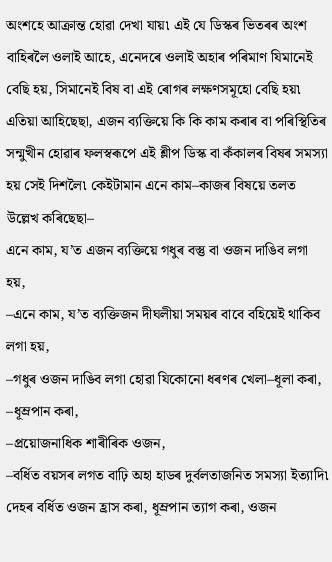অংশহে আক্রান্ত হোৱা দেখা যায়৷ এই যে ডিস্কৰ ভিতৰৰ অংশ বাহিৰলৈ ওলাই আহে, এনেদৰে ওলাই অহাৰ পৰিমাণ যিমানেই বেছি হয়, সিমানেই বিষ বা এই ৰোগৰ লক্ষণসমূহো বেছি হয়৷
এতিয়া আহিছেছা, এজন ব্যক্তিয়ে কি কি কাম কৰাৰ বা পৰিস্থিতিৰ সন্মুখীন হোৱাৰ ফলস্বৰূপে এই শ্লীপ ডিস্ক বা কঁকালৰ বিষৰ সমস্যা হয় সেই দিশলৈ৷ কেইটামান এনে কাম–কাজৰ বিষয়ে তলত উল্লেখ কৰিছেছা–
এনে কাম, য’ত এজন ব্যক্তিয়ে গধুৰ বস্তু বা ওজন দাঙিব লগা হয়,
–এনে কাম, য’ত ব্যক্তিজন দীঘলীয়া সময়ৰ বাবে বহিয়েই থাকিব লগা হয়,
–গধুৰ ওজন দাঙিব লগা হোৱা যিকোনো ধৰণৰ খেলা–ধূলা কৰা,
–ধূম্রপান কৰা,
–প্রয়োজনাধিক শাৰীৰিক ওজন,
–বর্ধিত বয়সৰ লগত বাঢ়ি অহা হাডৰ দুর্বলতাজনিত সমস্যা ইত্যাদি৷
দেহৰ বর্ধিত ওজন হ্রাস কৰা, ধূম্রপান ত্যাগ কৰা, ওজন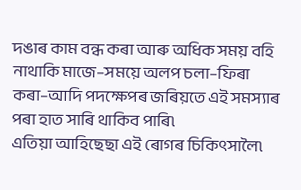দঙাৰ কাম বন্ধ কৰা আৰু অধিক সময় বহি নাথাকি মাজে–সময়ে অলপ চলা–ফিৰা কৰা–আদি পদক্ষেপৰ জৰিয়তে এই সমস্যাৰ পৰা হাত সাৰি থাকিব পাৰি৷
এতিয়া আহিছেছা এই ৰোগৰ চিকিৎসালৈ৷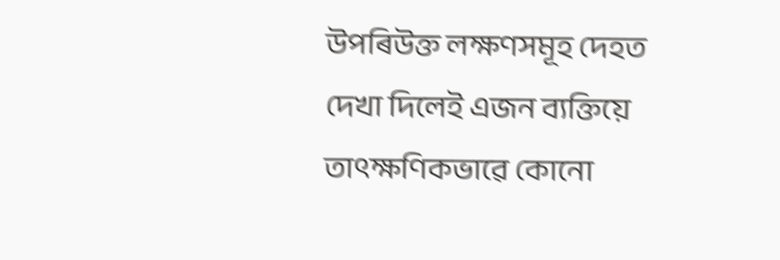উপৰিউক্ত লক্ষণসমূহ দেহত দেখা দিলেই এজন ব্যক্তিয়ে তাৎক্ষণিকভাৱে কোনো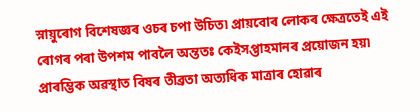স্নায়ুৰোগ বিশেষজ্ঞৰ ওচৰ চপা উচিত৷ প্রায়বোৰ লোকৰ ক্ষেত্রতেই এই ৰোগৰ পৰা উপশম পাবলৈ অন্ততঃ কেইসপ্তাহমানৰ প্রয়োজন হয়৷ প্রাৰম্ভিক অৱস্থাত বিষৰ তীব্রতা অত্যধিক মাত্রাৰ হোৱাৰ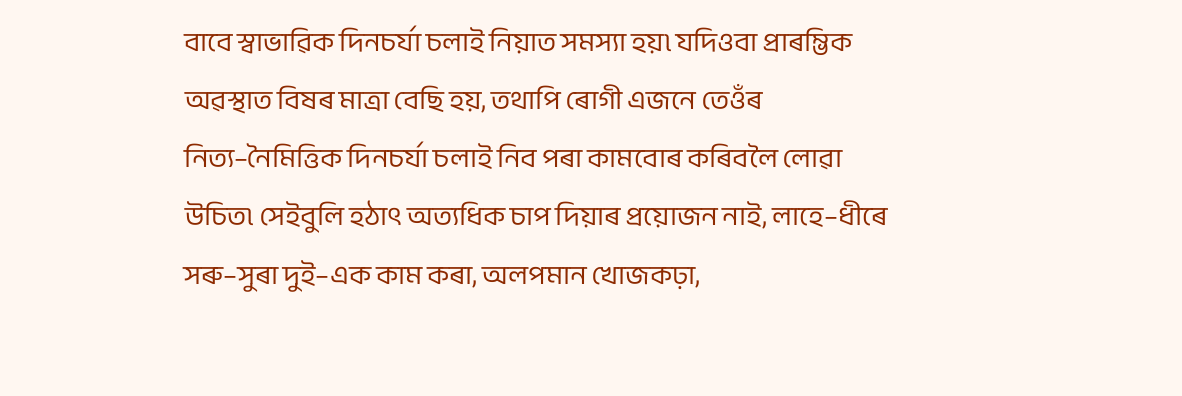বাবে স্বাভাৱিক দিনচর্যা চলাই নিয়াত সমস্যা হয়৷ যদিওবা প্রাৰম্ভিক অৱস্থাত বিষৰ মাত্রা বেছি হয়, তথাপি ৰোগী এজনে তেওঁৰ নিত্য–নৈমিত্তিক দিনচর্যা চলাই নিব পৰা কামবোৰ কৰিবলৈ লোৱা উচিত৷ সেইবুলি হঠাৎ অত্যধিক চাপ দিয়াৰ প্রয়োজন নাই, লাহে–ধীৰে সৰু–সুৰা দুই–এক কাম কৰা, অলপমান খোজকঢ়া,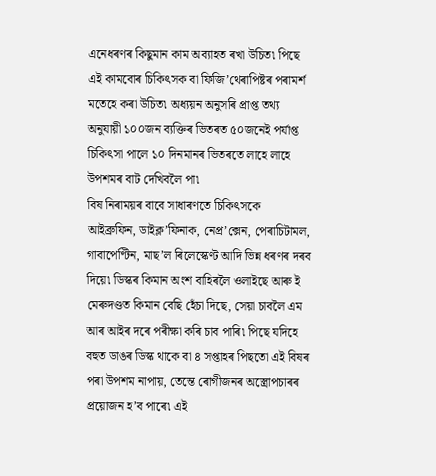এনেধৰণৰ কিছুমান কাম অব্যাহত ৰখা উচিত৷ পিছে এই কামবোৰ চিকিৎসক বা ফিজি’থেৰাপিষ্টৰ পৰামর্শ মতেহে কৰা উচিত৷ অধ্যয়ন অনুসৰি প্রাপ্ত তথ্য অনুযায়ী ১০০জন ব্যক্তিৰ ভিতৰত ৫০জনেই পর্যাপ্ত চিকিৎসা পালে ১০ দিনমানৰ ভিতৰতে লাহে লাহে উপশমৰ বাট দেখিবলৈ পা৷
বিষ নিৰাময়ৰ বাবে সাধাৰণতে চিকিৎসকে আইব্রুফিন, ডাইক্ল’ফিনাক, নেপ্র’ক্সেন, পেৰাচিটামল, গাবাপেণ্টিন, মাছ’ল ৰিলেস্কেণ্ট আদি ভিন্ন ধৰণৰ দৰব দিয়ে৷ ডিস্কৰ কিমান অংশ বাহিৰলৈ ওলাইছে আৰু ই মেৰুদণ্ডত কিমান বেছি হেঁচা দিছে, সেয়া চাবলৈ এম আৰ আইৰ দৰে পৰীক্ষা কৰি চাব পাৰি৷ পিছে যদিহে বহুত ডাঙৰ ডিস্ক থাকে বা ৪ সপ্তাহৰ পিছতো এই বিষৰ পৰা উপশম নাপায়, তেন্তে ৰোগীজনৰ অস্ত্রোপচাৰৰ প্রয়োজন হ’ব পাৰে৷ এই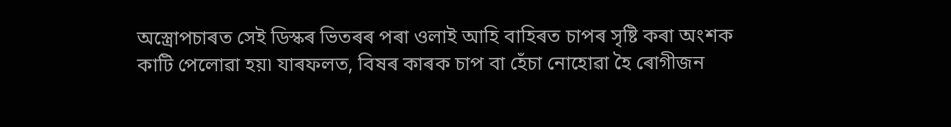অস্ত্রোপচাৰত সেই ডিস্কৰ ভিতৰৰ পৰা ওলাই আহি বাহিৰত চাপৰ সৃষ্টি কৰা অংশক কাটি পেলোৱা হয়৷ যাৰফলত, বিষৰ কাৰক চাপ বা হেঁচা নোহোৱা হৈ ৰোগীজন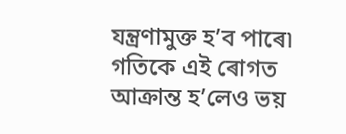যন্ত্রণামুক্ত হ’ব পাৰে৷ গতিকে এই ৰোগত আক্রান্ত হ’লেও ভয়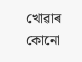খোৱাৰ কোনো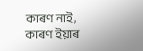কাৰণ নাই, কাৰণ ইয়াৰ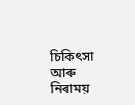চিকিৎসা আৰু নিৰাময়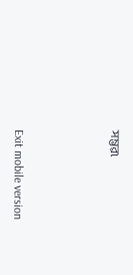সম্ভৱ৷



Exit mobile version